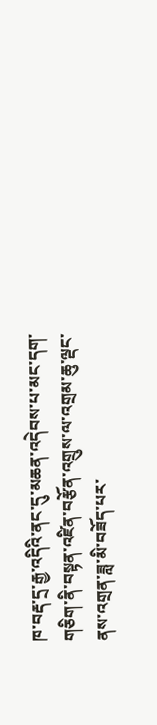ཁ་བརྡ་དྲ་རྒྱ་འདིའི་ནང་དུ་མཆན་འདེབས་པ་མང་དག་གཅིག་ནི་བསྟན་འཛིན་བརྩོན་འགྲུས་ལ་འགྲམ་ཆུ་ལྡང་ནས་འགྲན་ཟླ་མི་བཟོད་པར་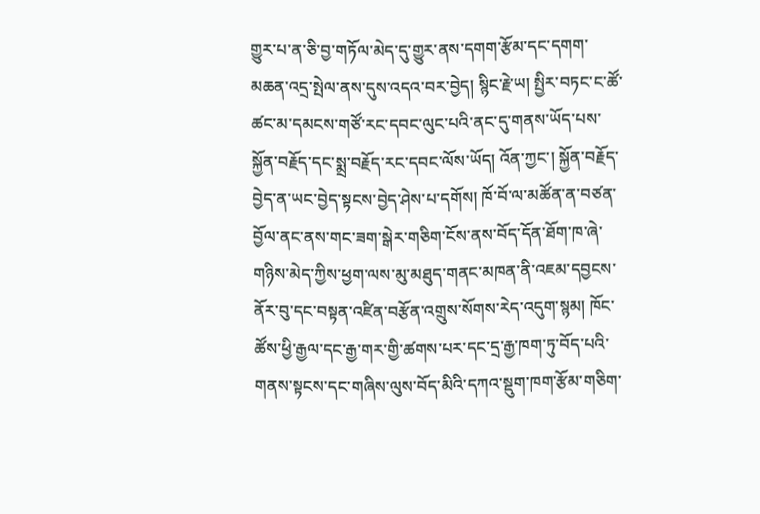གྱུར་པ་ན་ཅི་བྱ་གཏོལ་མེད་དུ་གྱུར་ནས་དགག་རྩོམ་དང་དགག་མཆན་འདྲ་སྤེལ་ནས་དུས་འདའ་བར་བྱེད། སྙིང་རྗེ་ཡ། སྤྱིར་བཏང་ང་ཚོ་ཚང་མ་དམངས་གཙོ་རང་དབང་ལུང་པའི་ནང་དུ་གནས་ཡོད་པས་སྐྱོན་བརྗོད་དང་སྨྲ་བརྗོད་རང་དབང་ལོས་ཡོད། འོན་ཀྱང་། སྐྱོན་བརྗོད་བྱེད་ན་ཡང་བྱེད་སྟངས་བྱེད་ཤེས་པ་དགོས། ཁོ་བོ་ལ་མཚོན་ན་བཙན་བྱོལ་ནང་ནས་གང་ཟག་སྒེར་གཅིག་ངོས་ནས་བོད་དོན་ཐོག་ཁ་ཞེ་གཉིས་མེད་ཀྱིས་ཕྱག་ལས་མུ་མཐུད་གནང་མཁན་ནི་འཇམ་དབྱངས་ནོར་བུ་དང་བསྟན་འཛིན་བརྩོན་འགྲུས་སོགས་རེད་འདུག་སྙམ། ཁོང་ཚོས་ཕྱི་རྒྱལ་དང་རྒྱ་གར་གྱི་ཚགས་པར་དང་དྲ་རྒྱ་ཁག་ཏུ་བོད་པའི་གནས་སྟངས་དང་གཞིས་ལུས་བོད་མིའི་དཀའ་སྡུག་ཁག་རྩོམ་གཅིག་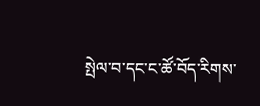སྤེལ་བ་དང་ང་ཚོ་བོད་རིགས་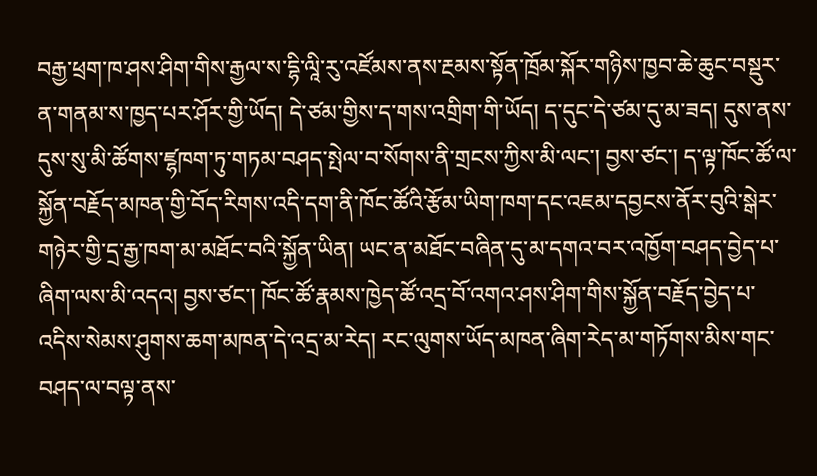བརྒྱ་ཕྲག་ཁ་ཤས་ཤིག་གིས་རྒྱལ་ས་དྷི་ལཱི་རུ་འཛོམས་ནས་རྔམས་སྟོན་ཁྲོམ་སྐོར་གཉིས་ཁྱབ་ཆེ་ཆུང་བསྡུར་ན་གནམ་ས་ཁྱད་པར་ཤོར་གྱི་ཡོད། དེ་ཙམ་གྱིས་ད་གས་འགྲིག་གི་ཡོད། ད་དུང་དེ་ཙམ་དུ་མ་ཟད། དུས་ནས་དུས་སུ་མི་ཚོགས་ཛྷཁག་ཏུ་གཏམ་བཤད་སྤེལ་བ་སོགས་ནི་གྲངས་ཀྱིས་མི་ལང་། བྱས་ཙང་། ད་ལྟ་ཁོང་ཚོ་ལ་སྐྱོན་བརྗོད་མཁན་གྱི་བོད་རིགས་འདི་དག་ནི་ཁོང་ཚོའི་རྩོམ་ཡིག་ཁག་དང་འཇམ་དབྱངས་ནོར་བུའི་སྒེར་གཉེར་གྱི་དྲ་རྒྱ་ཁག་མ་མཐོང་བའི་སྐྱོན་ཡིན། ཡང་ན་མཐོང་བཞིན་དུ་མ་དགའ་བར་འཁྱོག་བཤད་བྱེད་པ་ཞིག་ལས་མི་འདའ། བྱས་ཙང་། ཁོང་ཚོ་རྣམས་ཁྱེད་ཚོ་འདྲ་བོ་འགའ་ཤས་ཤིག་གིས་སྐྱོན་བརྗོད་བྱེད་པ་འདིས་སེམས་ཤུགས་ཆག་མཁན་དེ་འདྲ་མ་རེད། རང་ལུགས་ཡོད་མཁན་ཞིག་རེད་མ་གཏོགས་མིས་གང་བཤད་ལ་བལྟ་ནས་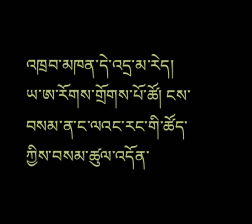འཁྲབ་མཁན་དེ་འདྲ་མ་རེད།
ཡ་ཨ་རོགས་གྲོགས་པོ་ཚོ། ངས་བསམ་ན་ང་ལའང་རང་གི་ཚོད་ཀྱིས་བསམ་ཚུལ་འདོན་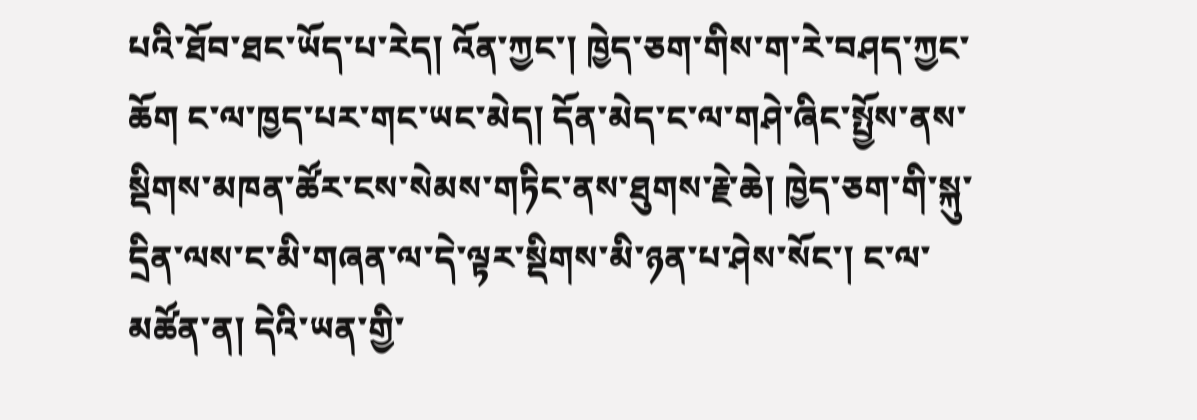པའི་ཐོབ་ཐང་ཡོད་པ་རེད། འོན་ཀྱང་། ཁྱེད་ཅག་གིས་ག་རེ་བཤད་ཀྱང་ཆོག ང་ལ་ཁྱད་པར་གང་ཡང་མེད། དོན་མེད་ང་ལ་གཤེ་ཞིང་སྤྱོས་ནས་སྡིགས་མཁན་ཚོར་ངས་སེམས་གཏིང་ནས་ཐུགས་རྗེ་ཆེ། ཁྱེད་ཅག་གི་སྐུ་དྲིན་ལས་ང་མི་གཞན་ལ་དེ་ལྟར་སྡིགས་མི་ཉན་པ་ཤེས་སོང་། ང་ལ་མཚོན་ན། དེའི་ཡན་གྱི་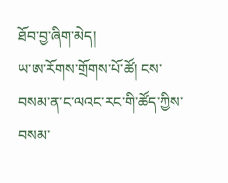ཐོབ་བྱ་ཞིག་མེད།
ཡ་ཨ་རོགས་གྲོགས་པོ་ཚོ། ངས་བསམ་ན་ང་ལའང་རང་གི་ཚོད་ཀྱིས་བསམ་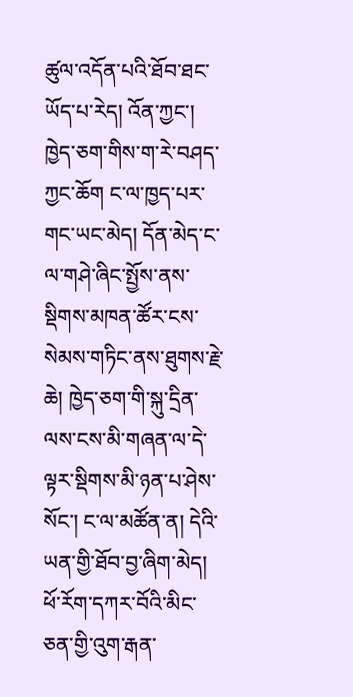ཚུལ་འདོན་པའི་ཐོབ་ཐང་ཡོད་པ་རེད། འོན་ཀྱང་། ཁྱེད་ཅག་གིས་ག་རེ་བཤད་ཀྱང་ཆོག ང་ལ་ཁྱད་པར་གང་ཡང་མེད། དོན་མེད་ང་ལ་གཤེ་ཞིང་སྤྱོས་ནས་སྡིགས་མཁན་ཚོར་ངས་སེམས་གཏིང་ནས་ཐུགས་རྗེ་ཆེ། ཁྱེད་ཅག་གི་སྐུ་དྲིན་ལས་ངས་མི་གཞན་ལ་དེ་ལྟར་སྡིགས་མི་ཉན་པ་ཤེས་སོང་། ང་ལ་མཚོན་ན། དེའི་ཡན་གྱི་ཐོབ་བྱ་ཞིག་མེད།
ཕོ་རོག་དཀར་བོའི་མིང་ཅན་གྱི་འུག་རྒན་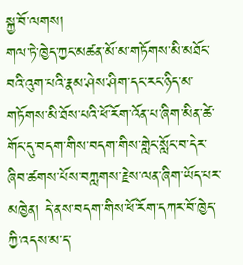སྐྱ་བོ་ལགས།
གལ་ཏེ་ཁྱེད་ཀྱང་མཚན་མོ་མ་གཏོགས་མི་མཐོང་བའི་འུག་པའི་རྣམ་ཤེས་ཤིག་དང་རང་ཉིད་མ་གཏོགས་མི་ཐོས་པའི་ཕོ་རོག་འོན་པ་ཞིག་མིན་ཚེ་གོང་དུ་བདག་གིས་བདག་གིས་གླེང་སློང་བ་དེར་ཞིབ་ཚགས་པོས་བཀླགས་རྗེས་ལན་ཞིག་ཡོད་པར་མཁྱེན། དེ་ནས་བདག་གིས་ཕོ་རོག་དཀར་བོ་ཁྱེད་ཀྱི་འདས་མ་ད་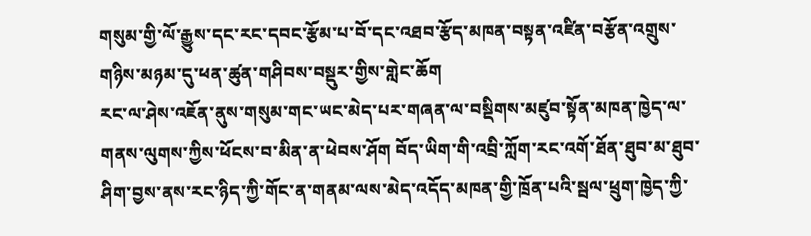གསུམ་གྱི་ལོ་རྒྱུས་དང་རང་དབང་རྩོམ་པ་བོ་དང་འཐབ་རྩོད་མཁན་བསྟན་འཛིན་བརྩོན་འགྲུས་གཉིས་མཉམ་དུ་ཕན་ཚུན་གཤིབས་བསྡུར་གྱིས་གླེང་ཆོག
རང་ལ་ཤེས་འཇོན་ནུས་གསུམ་གང་ཡང་མེད་པར་གཞན་ལ་བསྡིགས་མཛུབ་སྟོན་མཁན་ཁྱེད་ལ་གནས་ལུགས་ཀྱིས་ཕོངས་བ་མིན་ན་ཕེབས་ཤོག བོད་ཡིག་གི་འབྲི་ཀློག་རང་འགོ་ཐོན་ཐུབ་མ་ཐུབ་ཤིག་བྱས་ནས་རང་ཉིད་ཀྱི་གོང་ན་གནམ་ལས་མེད་འདོད་མཁན་གྱི་ཁྲོན་པའི་སྦལ་ཕྲུག་ཁྱེད་ཀྱི་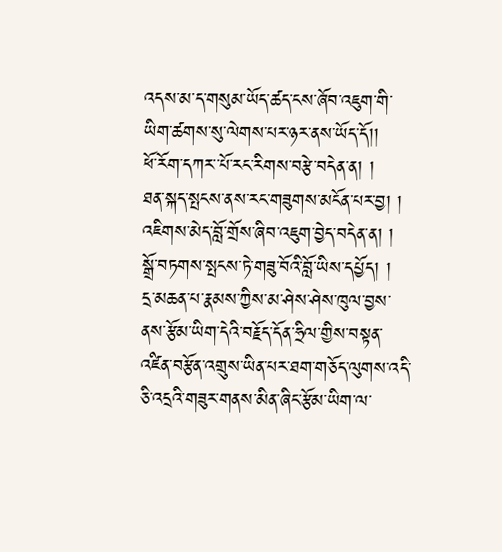འདས་མ་ད་གསུམ་ཡོད་ཚད་ངས་ཞོབ་འཇུག་གི་ཡིག་ཚགས་སུ་ལེགས་པར་ཉར་ནས་ཡོད་དོ།།
ཕོ་རོག་དཀར་་པོ་རང་རིགས་བརྩེ་བདེན་ན། །
ཐན་སྐད་སྤངས་ནས་རང་གཟུགས་མངོན་པར་བྱ། །
འཇིགས་མེད་བློ་གྲོས་ཞིབ་འཇུག་བྱེད་བདེན་ན། །
སྒྲོ་བཏགས་སྤངས་ཏེ་གཟུ་བོའི་བློ་ཡིས་དཔྱོད། །
དྲ་མཆན་པ་རྣམས་ཀྱིས་མ་ཤེས་ཤེས་ཁུལ་བྱས་ནས་རྩོམ་ཡིག་དེའི་བརྗོད་དོན་ཧྲིལ་གྱིས་བསྟན་འཛིན་བརྩོན་འགྲུས་ཡིན་པར་ཐག་གཅོད་ལུགས་འདི་ཅི་འདྲའི་གཟུར་གནས་མིན་ཞིང་རྩོམ་ཡིག་ལ་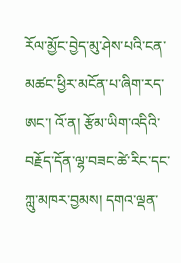རོལ་མྱོང་བྱེད་མུ་ཤེས་པའི་ངན་མཚང་ཕྱིར་མངོན་པ་ཞིག་རད་ཨང་། འོ་ན། རྩོམ་ཡིག་འདིའི་བརྗོད་དོན་ལྷ་བཟང་ཚེ་རིང་དང་ཀླུ་མཁར་བྱམས། དགའ་ལྡན་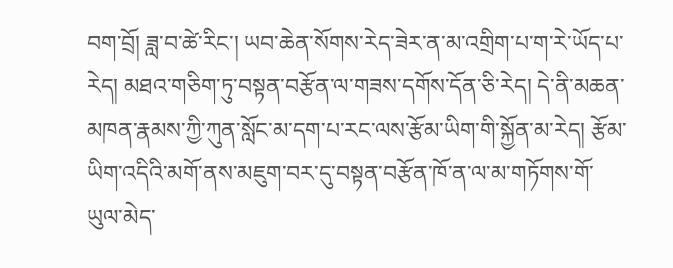བག་བྲོ། ཟླ་བ་ཚེ་རིང་། ཡབ་ཆེན་སོགས་རེད་ཟེར་ན་མ་འགྲིག་པ་ག་རེ་ཡོད་པ་རེད། མཐའ་གཅིག་ཏུ་བསྟན་བརྩོན་ལ་གཟས་དགོས་དོན་ཅི་རེད། དེ་ནི་མཆན་མཁན་རྣམས་ཀྱི་ཀུན་སློང་མ་དག་པ་རང་ལས་རྩོམ་ཡིག་གི་སྐྱོན་མ་རེད། རྩོམ་ཡིག་འདིའི་མགོ་ནས་མཇུག་བར་དུ་བསྟན་བརྩོན་ཁོ་ན་ལ་མ་གཏོགས་གོ་ཡུལ་མེད་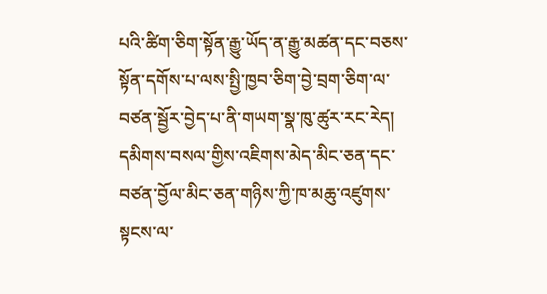པའི་ཚིག་ཅིག་སྟོན་རྒྱུ་ཡོད་ན་རྒྱུ་མཚན་དང་བཅས་སྟོན་དགོས་པ་ལས་སྤྱི་ཁྱབ་ཅིག་བྱེ་བྲག་ཅིག་ལ་བཙན་སྦྱོར་བྱེད་པ་ནི་གཡག་སྣ་ཁུ་ཚུར་རང་རེད། དམིགས་བསལ་གྱིས་འཇིགས་མེད་མིང་ཅན་དང་བཙན་བྱོལ་མིང་ཅན་གཉིས་ཀྱི་ཁ་མཆུ་འཛུགས་སྟངས་ལ་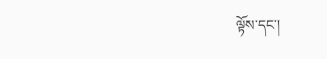ལྟོས་དང་།